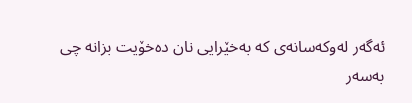ئەگەر لەوکەسانەی کە بەخێرایی نان دەخۆیت بزانە چی بەسەر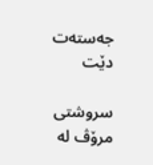جەستەت دێت

سروشتی مرۆڤ لە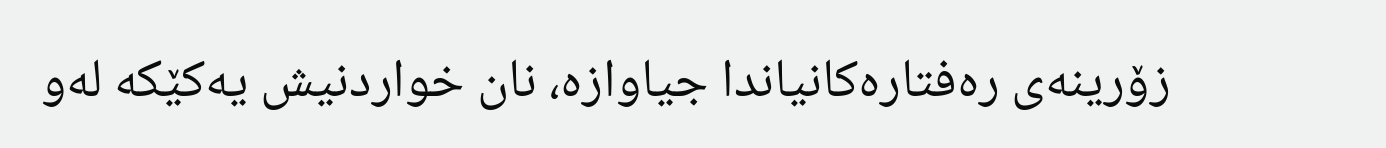زۆرینەی رەفتارەکانیاندا جیاوازە، نان خواردنیش یەکێکە لەو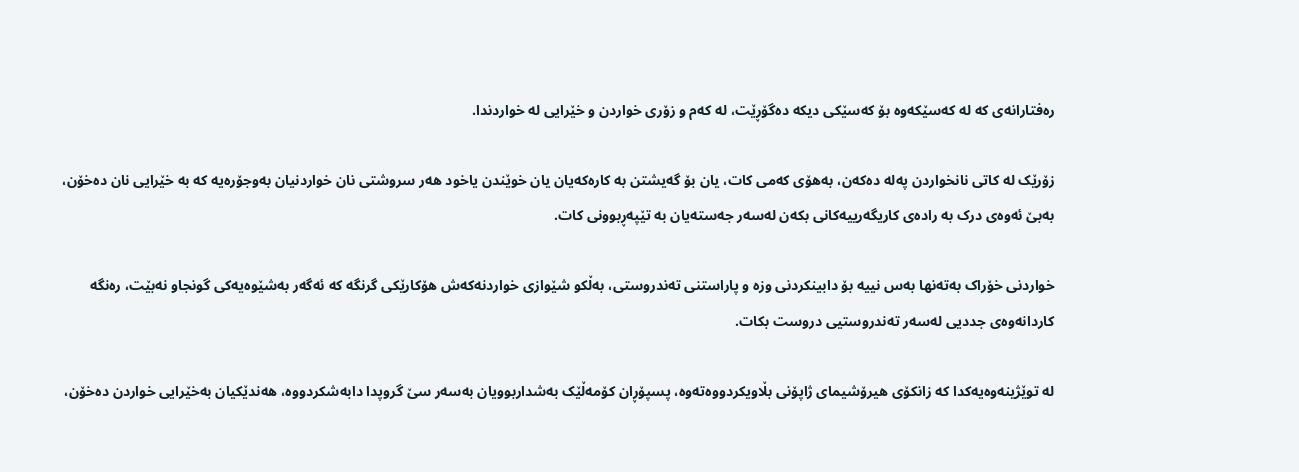رەفتارانەی کە لە کەسێکەوە بۆ کەسێکی دیکە دەگۆڕێت، لە کەم و زۆری خواردن و خێرایی لە خواردندا.

زۆرێک لە کاتی نانخواردن پەلە دەکەن، بەهۆی کەمی کات، یان بۆ گەیشتن بە کارەکەیان یان خوێندن یاخود هەر سروشتی نان خواردنیان بەوجۆرەیە کە بە خێرایی نان دەخۆن، بەبێ ئەوەی درک بە رادەی کاریگەرییەکانی بکەن لەسەر جەستەیان بە تێپەڕبوونی کات.

خواردنی خۆراک بەتەنها بەس نییە بۆ دابینکردنی وزە و پاراستنی تەندروستی، بەڵکو شێوازی خواردنەکەش هۆکارێکی گرنگە کە ئەگەر بەشێوەیەکی گونجاو نەبێت، رەنگە کاردانەوەی جددیی لەسەر تەندروستیی دروست بکات.

لە توێژینەوەیەکدا کە زانکۆی هیرۆشیمای ژاپۆنی بڵاویکردووەتەوە، پسپۆڕان کۆمەڵێک بەشداربوویان بەسەر سێ گروپدا دابەشکردووە، هەندێکیان بەخێرایی خواردن دەخۆن،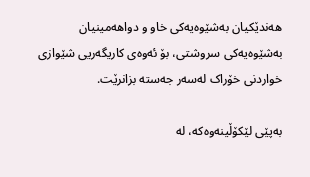هەندێکیان بەشێوەیەکی خاو و دواهەمینیان بەشێوەیەکی سروشتی، بۆ ئەوەی کاریگەریی شێوازی خواردنی خۆراک لەسەر جەستە بزانرێت.

بەپێی لێکۆڵینەوەکە، لە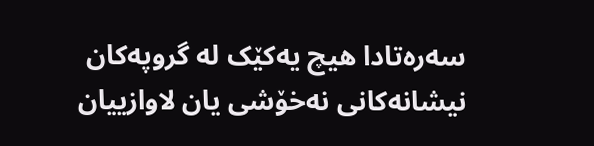سەرەتادا هیچ یەکێک لە گروپەکان نیشانەکانی نەخۆشی یان لاوازییان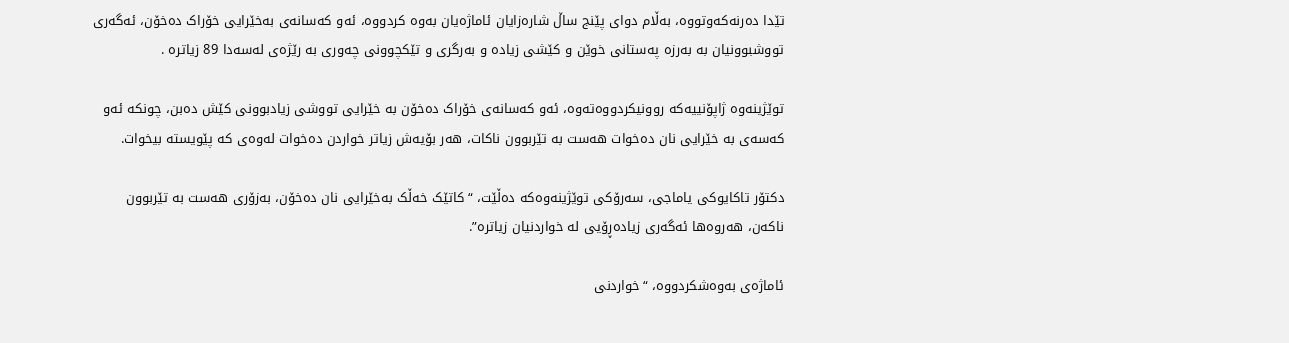تێدا دەرنەکەوتووە، بەڵام دوای پێنج ساڵ شارەزایان ئاماژەیان بەوە کردووە، ئەو کەسانەی بەخێرایی خۆراک دەخۆن، ئەگەری تووشبوونیان بە بەرزە پەستانی خوێن و کێشی زیادە و بەرگری و تێکچوونی چەوری بە رێژەی لەسەدا 89 زیاترە .

توێژینەوە ژاپۆنییەکە روونیکردووەتەوە، ئەو کەسانەی خۆراک دەخۆن بە خێرایی تووشی زیادبوونی کێش دەبن، چونکە ئەو کەسەی بە خێرایی نان دەخوات هەست بە تێربوون ناکات، هەر بۆیەش زیاتر خواردن دەخوات لەوەی کە پێویستە بیخوات.

دکتۆر تاکایوکی یاماجی، سەرۆکی توێژینەوەکە دەڵێت، “کاتێک خەڵک بەخێرایی نان دەخۆن، بەزۆری هەست بە تێربوون ناکەن، هەروەها ئەگەری زیادەڕۆیی لە خواردنیان زیاترە”.

ئاماژەی بەوەشکردووە، “خواردنی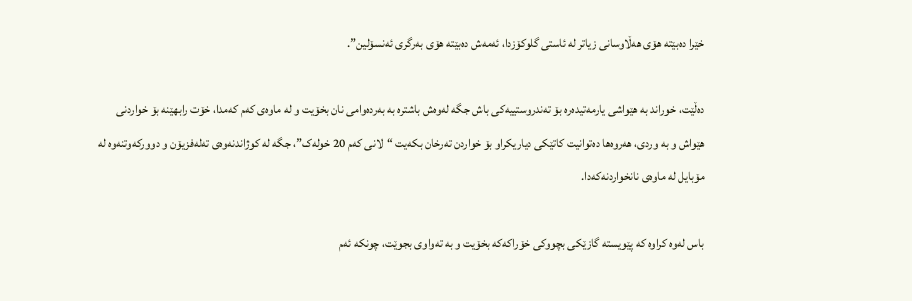خێرا دەبێتە هۆی هەڵاوسانی زیاتر لە ئاستی گلوکۆزدا، ئەمەش دەبێتە هۆی بەرگری ئەنسۆلین”.

دەڵێت، خوراند بە هێواشی یارمەتیدەرە بۆ تەندروستییەکی باش جگە لەوەش باشترە بە بەردەوامی نان بخۆیت و لە ماوەی کەم کەمدا، خۆت رابهێنە بۆ خواردنی هێواش و بە وردی، هەروەها دەتوانیت کاتێکی دیاریکراو بۆ خواردن تەرخان بکەیت “لانی کەم 20 خولەک”، جگە لە کوژاندنەوەی تەلەفزیۆن و دوورکەوتنەوە لە مۆبایل لە ماوەی نانخواردنەکەدا.

باس لەوە کراوە کە پێویستە گازێکی بچووکی خۆراکەکە بخۆیت و بە تەواوی بجوێت، چونکە ئەم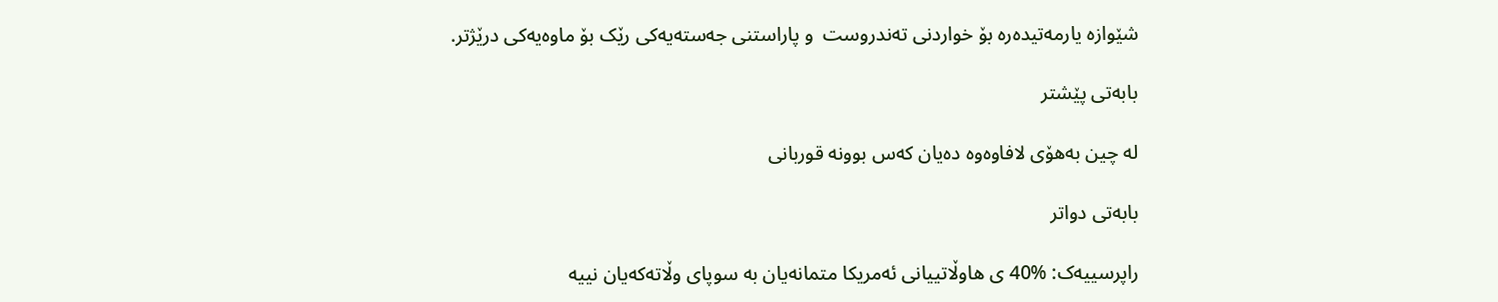شێوازە یارمەتیدەرە بۆ خواردنی تەندروست  و پاراستنی جەستەیەکی رێک بۆ ماوەیەکی درێژتر.

بابەتی پێشتر

لە چین بەهۆی لافاوەوە دەیان کەس بوونە قوربانی

بابەتی دواتر

راپرسییەک: %40 ی هاوڵاتییانی ئەمریکا متمانەیان بە سوپای وڵاتەکەیان نییە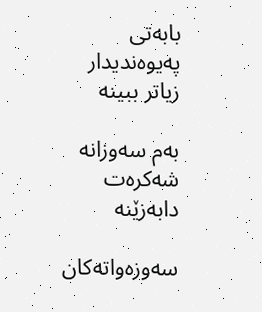بابەتی پەیوەندیدار
زیاتر ببینە

بەم سەوزانە شەکرەت دابەزێنە

سەوزەواتەکان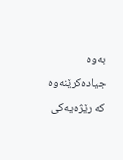بەوە جیادەکرێنەوە کە رێژەیەکی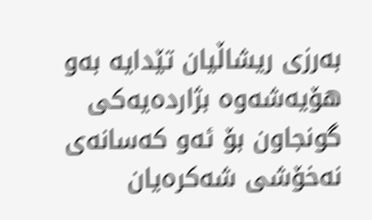بەرزی ریشاڵیان تێدایە بەو هۆیەشەوە بژاردەیەکی گونجاون بۆ ئەو کەسانەی نەخۆشی شەکرەیان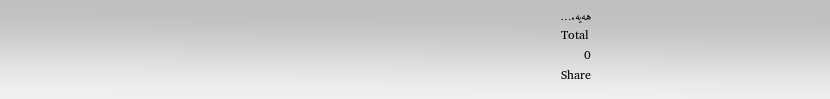هەیە.…
Total
0
Share